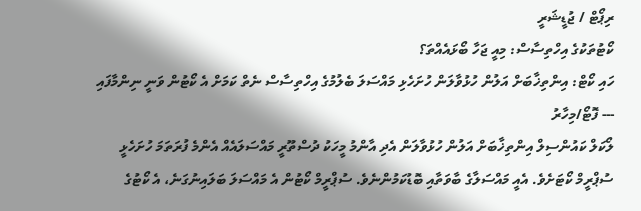ރިޕޯޓް / ޖުޑީޝަރީ
ކޯޓުތަކުގެ އިހްތިސާސް: މިއީ ޖަހާ ބޯޅައެއްތަ؟
ހައި ކޯޓް: އިންތިޚާބަށް އަލުން ހުޅުވާލަން ހުށަހެޅި މައްސަލަ ބެލުމުގެ އިހްތިސާސް ނެތް ކަމަށް އެ ކޯޓުން ވަނީ ނިންމާފައި --- ފޮޓޯ/މިހާރު
ލޯކަލް ކައުންސިލް އިންތިޚާބަށް އަލުން ހުޅުވާލަން އެދި އާންމު މީހަކު ދުސްތޫރީ މައްސަލައެއް އެންމެ ފުރަތަމަ ހުށަހެޅީ ސުޕްރީމް ކޯޓަށެވެ. އެއީ މައްސަލާގެ ބާވަތާއި ބޮޑުކަމުންނެވެ. ސުޕްރީމް ކޯޓުން އެ މައްސަލަ ބަލައިނުގަނެ، އެ ކޯޓުގެ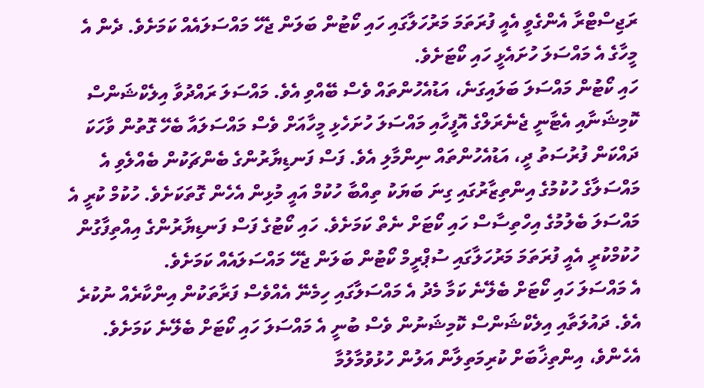ރަޖިސްޓްރާ އެންގެވީ އެއީ ފުރަތަމަ މަރުހަލާގައި ހައި ކޯޓުން ބަލަން ޖެހޭ މައްސަލައެއް ކަމަށެވެ. ދެން އެ މީހާގެ އެ މައްސަލަ ހުށައެޅީ ހައި ކޯޓަށެވެ.
ހައި ކޯޓުން މައްސަލަ ބަލައިގަނެ، އަޑުއެހުންތައް ވެސް ބޭއްވި އެވެ. މައްސަލަ ރައްދުވާ އިލެކްޝަންސް ކޮމިޝަނާއި އެޓާނީ ޖެނެރަލްގެ އޮފީހާއި މައްސަލަ ހުށަހެޅި މީހާއަށް ވެސް މައްސަލައާ ބެހޭ ގޮތުން ވާހަކަ ދައްކަން ފުރުސަތު ދީ، އަޑުއެހުންތައް ނިންމާލި އެވެ. ފަސް ފަނޑިޔާރުންގެ ބެންޗަކުން ބެއްލެވި އެ މައްސަލާގެ ހުކުމުގެ އިންތިޒާރުގައި ގިނަ ބަޔަކު ތިއްބާ ހުކުމް އައީ މުޅިން އެހެން ގޮތަކަށެވެ. ހުކުމް ކުރީ އެ މައްސަލަ ބެލުމުގެ އިހްތިސާސް ހައި ކޯޓަށް ނެތް ކަމަށެވެ. ހައި ކޯޓުގެ ފަސް ފަނޑިޔާރުންގެ އިއްތިފާގުން ހުކުމްކުރީ އެއީ ފުރަތަމަ މަރުހަލާގައި ސުޕްރީމް ކޯޓުން ބަލަން ޖެހޭ މައްސަލައެއް ކަމަށެވެ.
އެ މައްސަލަ ހައި ކޯޓަށް ބެލޭނެ ކަމާ މެދު އެ މައްސަލާގައި ހިމެނޭ އެއްވެސް ފަރާތަކުން އިންކާރެއް ނުކުރެ އެވެ. ދައުލަތާއި އިލެކްޝަންސް ކޮމިޝަނުން ވެސް ބުނީ އެ މައްސަލަ ހައި ކޯޓަށް ބެލޭނެ ކަމަށެވެ. އެހެންވެ، އިންތިޚާބަށް ކުރިމަތިލާން އަލުން ހުޅުވުމާލުމާ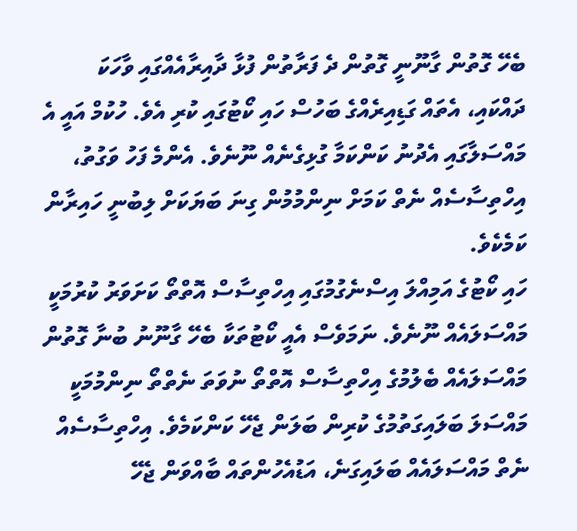ބެހޭ ގޮތުން ގާނޫނީ ގޮތުން ދެ ފަރާތުން ފުޅާ ދާއިރާއެއްގައި ވާހަކަ ދައްކައި، އެތައް ގަޑިއިރެއްގެ ބަހުސް ހައި ކޯޓުގައި ކުރި އެވެ. ހުކުމް އައީ އެ މައްސަލާގައި އެދުނު ކަންކަމާ ގުޅިގެނެއް ނޫނެވެ. އެންމެ ފަހު ވަގުތު، އިހްތިސާސެއް ނެތް ކަމަށް ނިންމުމުން ގިނަ ބަޔަކަށް ލިބުނީ ހައިރާން ކަމެކެވެ.
ހައި ކޯޓުގެ އަމިއްލަ އިސްނެގުމުގައި އިހްތިސާސް އޮތްތޯ ކަށަވަރު ކުރުމަކީ މައްސަލައެއް ނޫނެވެ. ނަމަވެސް އެއީ ކޯޓުތަކާ ބެހޭ ގާނޫނު ބުނާ ގޮތުން މައްސަލައެއް ބެލުމުގެ އިހްތިސާސް އޮތްތޯ ނުވަތަ ނެތްތޯ ނިންމުމަކީ މައްސަލަ ބަލައިގަތުމުގެ ކުރިން ބަލަން ޖެހޭ ކަންކަމެވެ. އިހްތިސާސެއް ނެތް މައްސަލައެއް ބަލައިގަނެ، އަޑުއެހުންތައް ބާއްވަން ޖެހޭ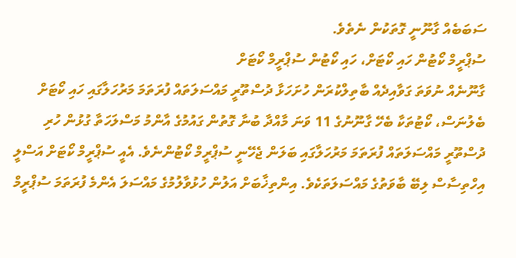ސަބަބެއް ގާނޫނީ ގޮތަކުން ނެތެވެ.
ސުޕްރީމް ކޯޓުން ހައި ކޯޓަށް، ހައި ކޯޓުން ސުޕްރީމް ކޯޓަށް
ގާނޫނެއް ނުވަތަ ގަވާއިދެއް ބާތިލްކުރަން ހުށަހަޅާ ދުސްތޫރީ މައްސަލަތައް ފުރަތަމަ މަރުހަލާގައި ހައި ކޯޓަށް ބެލުނަސް، ކޯޓުތަކާ ބެހޭ ގާނޫނުގެ 11 ވަނަ މާއްދާ ބުނާ ގޮތުން ގައުމުގެ އާންމު މަސްލަހަތާ ގުޅުން ހުރި ދުސްތޫރީ މައްސަލަތައް ފުރަތަމަ މަރުހަލާގައި ބަލަން ޖެހޭނީ ސުޕްރީމް ކޯޓުންނެވެ. އެއީ ސުޕްރީމް ކޯޓަށް އަސްލީ އިހްތިސާސް ލިބޭ ބާވަތުގެ މައްސަލަތަކެވެ. އިންތިޚާބަށް އަލުން ހުޅުވާލުމުގެ މައްސަލަ އެންމެ ފުރަތަމަ ސުޕްރީމް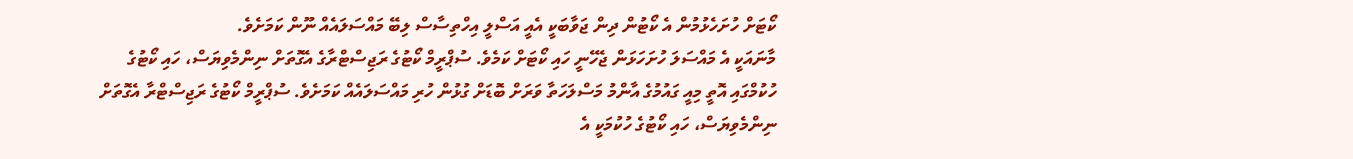ކޯޓަށް ހުށަހެޅުމުން އެ ކޯޓުން ދިން ޖަވާބަކީ އެއީ އަސްލީ އިހްތިސާސް ލިބޭ މައްސަލައެއް ނޫން ކަމަށެވެ.
މާނައަކީ އެ މައްސަލަ ހުށަހަޅަން ޖެހޭނީ ހައި ކޯޓަށް ކަމެވެ. ސުޕްރީމް ކޯޓުގެ ރަޖިސްޓްރާގެ އެގޮތަށް ނިންމެވިޔަސް، ހައި ކޯޓުގެ ހުކުމްގައި އޮތީ މިއީ ގައުމުގެ އާންމު މަސްލަހަތާ ވަރަށް ބޮޑަށް ގުޅުން ހުރި މައްސަލައެއް ކަމަށެވެ. ސުޕްރީމް ކޯޓުގެ ރަޖިސްޓްރާ އެގޮތަށް ނިންމެވިޔަސް، ހައި ކޯޓުގެ ހުކުމަކީ އެ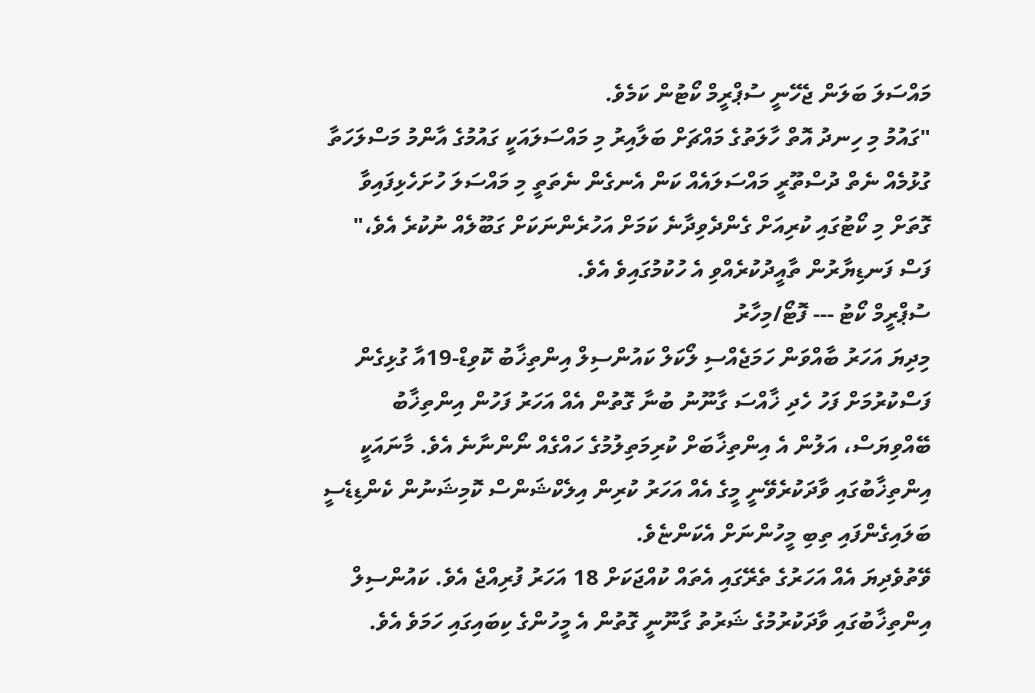މައްސަލަ ބަލަން ޖެހޭނީ ސުޕްރީމް ކޯޓުން ކަމެވެ.
"ގައުމު މި ހިނދު އޮތް ހާލަތުގެ މައްޗަށް ބަލާއިރު މި މައްސަލައަކީ ގައުމުގެ އާންމު މަސްލަހަތާ ގުޅުމެއް ނެތް ދުސްތޫރީ މައްސަލައެއް ކަން އެނގެން ނެތަތީ މި މައްސަލަ ހުށަހެޅިފައިވާ ގޮތަށް މި ކޯޓުގައި ކުރިއަށް ގެންދެވިދާނެ ކަމަށް އަހުރެންނަކަށް ގަބޫލެއް ނުކުރެ އެވެ،" ފަސް ފަނޑިޔާރުން ތާއީދުކުރެއްވި އެ ހުކުމުގައިވެ އެވެ.
ސުޕްރީމް ކޯޓު --- ފޮޓޯ/މިހާރު
މިދިޔަ އަހަރު ބާއްވަން ހަމަޖެއްސި ލޯކަލް ކައުންސިލް އިންތިޚާބު ކޮވިޑް-19އާ ގުޅިގެން ފަސްކުރުމަށް ފަހު ހެދި ޚާއްސަ ގާނޫނު ބުނާ ގޮތުން އެއް އަހަރު ފަހުން އިންތިޚާބު ބޭއްވިޔަސް، އަލުން އެ އިންތިޚާބަށް ކުރިމަތިލުމުގެ ހައްގެއް ނޯންނާނެ އެވެ. މާނައަކީ އިންތިޚާބުގައި ވާދަކުރެވޭނީ މީގެ އެއް އަހަރު ކުރިން އިލެކްޝަންސް ކޮމިޝަނުން ކެންޑިޑެސީ ބަލައިގެންފައި ތިބި މީހުންނަށް އެކަންޏެވެ.
ވޭތުވެދިޔަ އެއް އަހަރުގެ ތެރޭގައި އެތައް ކުއްޖަކަށް 18 އަހަރު ފުރިއްޖެ އެވެ. ކައުންސިލް އިންތިޚާބުގައި ވާދަކުރުމުގެ ޝަރުތު ގާނޫނީ ގޮތުން އެ މީހުންގެ ކިބައިގައި ހަމަވެ އެވެ.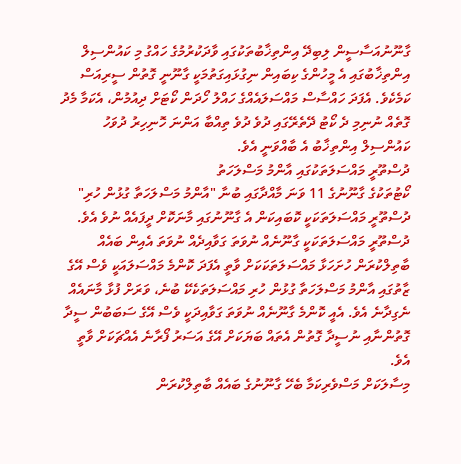ގާނޫނުއަސާސީން ލިބިދޭ އިންތިޚާބުތަކުގައި ވާދަކުރުމުގެ ހައްގު މި ކައުންސިލް އިންތިޚާބުގައި އެ މީހުންގެ ކިބައިން ނިގުޅައިގަތުމަކީ ގާނޫނީ ގޮތުން ސީރިއަސް ކަމެކެވެ. އެފަދަ ހައްސާސް މައްސަލައެއްގެ ހައްލު ހޯދަން ކޯޓަށް ދިއުމުން، އެކަމާ މެދު ގޮތެއް ނުނިމި ދެ ކޯޓު ދޭތެރޭގައި ދުވެ ދުވެ ތިއްބާ އަންނަ ހޮނިހިރު ދުވަހު ކައުންސިލް އިންތިޚާބު އެ ބާއްވަނީ އެވެ.
ދުސްތޫރީ މައްސަލަތަކުގައި އާންމު މަސްލަހަތު
ކޯޓުތަކުގެ ގާނޫނުގެ 11 ވަނަ މާއްދާގައި ބުނާ "އާންމު މަސްލަހަތާ ގުޅުން ހުރި" ދުސްތޫރީ މައްސަލަތަކަކީ ކޮބައިކަން އެ ގާނޫނުގައި މާނަކޮށް ދީފައެއް ނުވެ އެވެ. ދުސްތޫރީ މައްސަލަތަކަކީ ގާނޫނެއް ނުވަތަ ގަވާއިދެއް ނުވަތަ އެއިން ބައެއް ބާތިލްކުރަން ހުށަހަޅާ މައްސަލަތަކަކަށް ވާތީ އެފަދަ ކޮންމެ މައްސަލައަކީ ވެސް އޭގެ ޒާތުގައި އާންމު މަސްލަހަތާ ގުޅުން ހުރި މައްސަލަތަކެކޭ ބުނެ، ވަރަށް ފުޅާ މާނައެއް ނެގިދާނެ އެވެ. އެއީ ކޮންމެ ގާނޫނެއް ނުވަތަ ގަވާއިދަކީ ވެސް އޭގެ ސަބަބުން ސީދާ ގޮތުންނާއި ނުސީދާ ގޮތުން އެތައް ބަޔަކަށް އޭގެ އަސަރު ފޯރާނެ އެއްޗަކަށް ވާތީ އެވެ.
މިސާލަކަށް މަސްވެރިކަމާ ބެހޭ ގާނޫނުގެ ބައެއް ބާތިލްކުރަން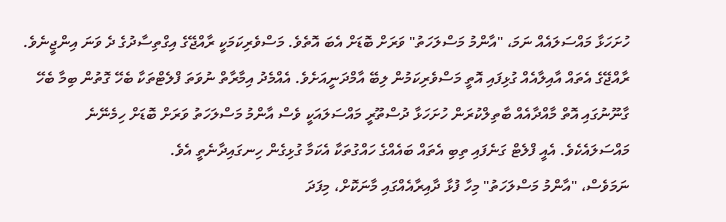ހުށަހަޅާ މައްސަލައެއް ނަމަ، "އާންމު މަސްލަހަތު" ވަރަށް ބޮޑަށް އެބަ އޮތެވެ. މަސްވެރިކަމަކީ ރާއްޖޭގެ އިގްތިސާދުގެ ދެ ވަނަ އިންޖީނެވެ. ރާއްޖޭގެ އެތައް އާއިލާއެއް ގުޅިފައި އޮތީ މަސްވެރިކަމުން ލިބޭ އާމްދަނީއަށެވެ. އެއްމެދު އިމާރާތް ނުވަތަ ފްލެޓްތަކާ ބެހޭ ގޮތުން ބިމާ ބެހޭ ގާނޫނުގައި އޮތް މާއްދާއެއް ބާތިލްކުރަން ހުށަހަޅާ ދުސްތޫރީ މައްސަލައަކީ ވެސް އާންމު މަސްލަހަތު ވަރަށް ބޮޑަށް ހިމެނޭނެ މައްސަލައެކެވެ. އެއީ ފްލެޓް ގަނެފައި ތިބި އެތައް ބައެއްގެ ހައްގުތަކާ އެކަމާ ގުޅިގެން ހިނގައިދާނެތީ އެވެ.
ނަމަވެސް، "އާންމު މަސްލަހަތު" މިހާ ފުޅާ ދާއިރާއެއްގައި މާނަކޮށް، މިފަދަ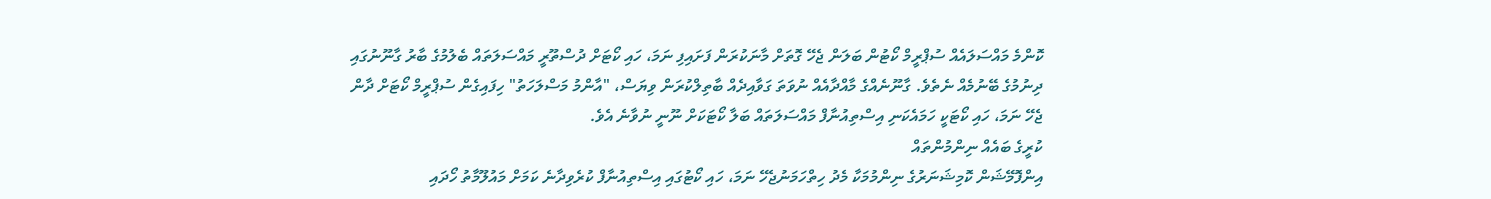ކޮންމެ މައްސަލައެއް ސުޕްރީމް ކޯޓުން ބަލަން ޖެހޭ ގޮތަށް މާނަކުރަން ފަށައިފި ނަމަ، ހައި ކޯޓަށް ދުސްތޫރީ މައްސަލަތައް ބެލުމުގެ ބާރު ގާނޫނުގައި ދިނުމުގެ ބޭނުމެއް ނެތެވެ. ގާނޫނެއްގެ މާއްދާއެއް ނުވަތަ ގަވާއިދެއް ބާތިލްކުރަން ވިޔަސް، "އާންމު މަސްލަހަތު" ހިފައިގެން ސުޕްރީމް ކޯޓަށް ދާން ޖެހޭ ނަމަ، ހައި ކޯޓަކީ ހަމައެކަނި އިސްތިއުނާފް މައްސަލަތައް ބަލާ ކޯޓަކަށް ނޫނީ ނުވާނެ އެވެ.
ކުރީގެ ބައެއް ނިންމުންތައް
އިންފޮމޭޝަން ކޮމިޝަނަރުގެ ނިންމުމަކާ މެދު ހިތްހަމަނުޖެހޭ ނަމަ، ހައި ކޯޓުގައި އިސްތިއުނާފް ކުރެވިދާނެ ކަމަށް މައުލޫމާތު ހޯދައި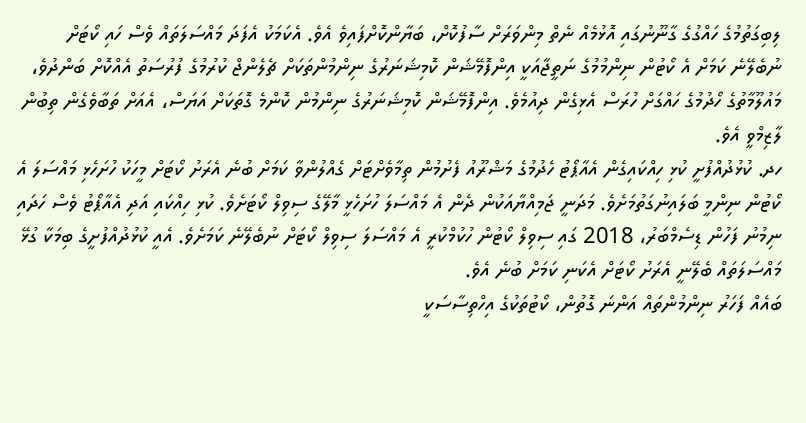ލިބިގަތުމުގެ ހައްގުގެ ގާނޫނުގައި އޮޅުމެއް ނެތް މިންވަރަށް ސާފުކޮށް، ބަޔާންކޮށްފައިވެ އެވެ. އެކަމަކު އެފަދަ މައްސަލަތައް ވެސް ހައި ކޯޓަށް ނުބެލޭނެ ކަމަށް އެ ކޯޓުން ނިންމުމުގެ ނަތީޖާއަކީ އިންފޮމޭޝަން ކޮމިޝަނަރުގެ ނިންމުންތަކަށް ޗެލެންޖް ކުރުމުގެ ފުރުސަތު އެއްކޮށް ބަންދުވެ، މައުލޫމާތުގެ ހޯދުމުގެ ހައްގަށް ހުރަސް އެޅިގެން ދިއުމެވެ. އިންފޮމޭޝަން ކޮމިޝަނަރުގެ ނިންމުން ކޮންމެ ގޮތަކަށް އަޔަސް، އެއަށް ތަބާވެގެން ތިބުން ލާޒިމްވީ އެވެ.
ހދ. ކުޅުދުއްފުށީ ކުޅި ހިއްކައިގެން އެއާޕޯޓު ހެދުމުގެ މަޝްރޫއު ފެށުމުން ތިމާވެށްޓަށް ގެއްލުންވާ ކަމަށް ބުނެ އެރަށު ކޯޓަށް މީހަކު ހުށަހެޅި މައްސަލަ އެ ކޯޓުން ނިންމީ ބަލައިނުގަތުމަށެވެ. މަދަނީ ޖަމިއްޔާއަކުން ދެން އެ މައްސަލަ ހުށަހެޅީ މާލޭގެ ސިވިލް ކޯޓަށެވެ. ކުޅި ހިއްކައި އަދި އެއާޕޯޓު ވެސް ހަދައި ނިމުނު ފަހުން ޑިސެމްބަރު، 2018 ގައި ސިވިލް ކޯޓުން ހުކުމްކުރީ އެ މައްސަލަ ސިވިލް ކޯޓަށް ނުބެލޭނެ ކަމަށެވެ. އެއީ ކުޅުދުއްފުށީގެ ބިމަކާ ގުޅޭ މައްސަލަތައް ބެލޭނީ އެރަށު ކޯޓަށް އެކަނި ކަމަށް ބުނެ އެވެ.
ބައެއް ފަހަރު ނިންމުންތައް އަންނަ ގޮތުން، ކޯޓުތަކުގެ އިހްތިސާސަކީ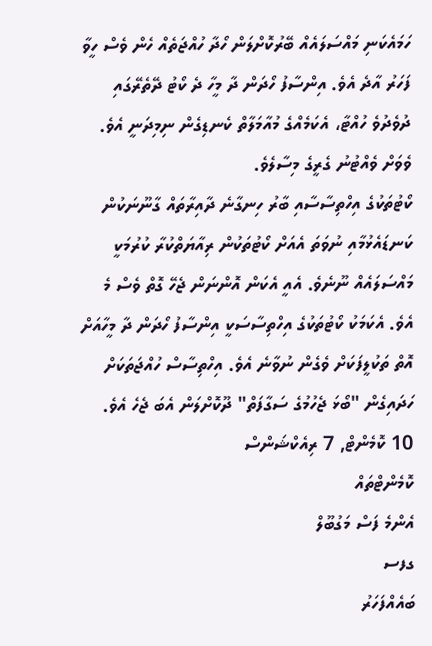ހަމައެކަނި މައްސަލައެއް ބޭރުކޮށްލަން ހޯދާ ހުއްޖަތެއް ހެން ވެސް ހީވާ ފަހަރު އާދެ އެވެ. އިންސާފު ހޯދަން ދާ މީހާ ދެ ކޯޓު ދޭތެރޭގައި ދުވެދުވެ ހުއްޓާ، އެކަމެއްގެ މުއާމަލާތް ކެނޑިގެން ނިމިދަނީ އެވެ. ވެވަށް ވެއްޓުނު ގެރީގެ މިސާލެވެ.
ކޯޓުތަކުގެ އިހްތިސާސާއި ބާރު ހިނގާނެ ދާއިރާތައް ގާނޫނަކުން ކަނޑައެޅުމާއި ނުވަތަ އެއަށް ކޯޓުތަކުން ރިއާޔަތްކުރާ ކުރުމަކީ މައްސަލައެއް ނޫނެވެ. އެއީ އެކަން އޮންނަން ޖެހޭ ގޮތް ވެސް މެ އެވެ. އެކަމަކު ކޯޓުތަކުގެ އިހްތިސާސަކީ އިންސާފު ހޯދަން ދާ މީހާއަށް އޮތް ތަކުލީފަކަށް ވެގެން ނުވާނެ އެވެ. އިހްތިސާސް ހުއްޖަތަކަށް ހަދައިގެން "ބޯޅަ ޖެހުމުގެ ސަގާފަތް" ދޫކޮށްލަން އެބަ ޖެހެ އެވެ.
10 ކޮމެންޓް, 7 ރިއެކްޝަންސް
ކޮމެންޓްތައް
އެންމެ ފަސް މަގުބޫލް
ގފސ
ބައެއްފަހަރު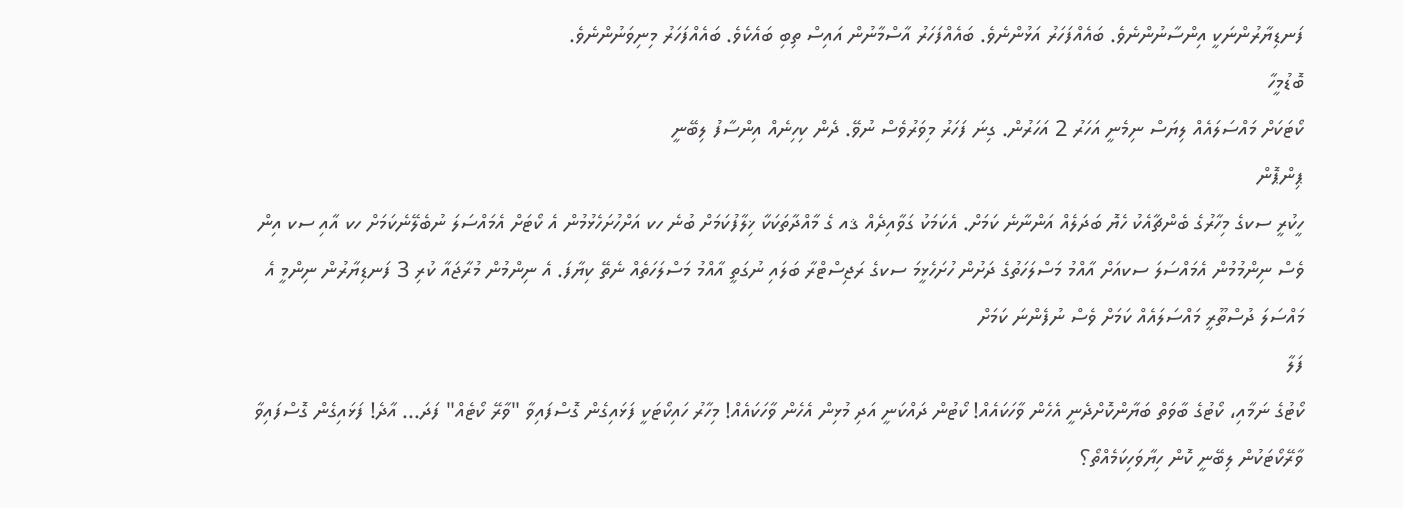ފަނޑިޔާރުންނަކީ އިންސާނުންނެވެ. ބައެއްފަހަރު އަޅުންނެވެ. ބައެއްފަހަރު އާސްމާނުން އައިސް ތިބި ބައެކެވެ. ބައެއްފަހަރު މިނިވަނުންނެވެ.
ބޮޑުމީހާ
ކޯޓަކަށް މައްސަލައެއް ލިޔަސް ނިމެނީ އަހަރު 2 އަހަރުން. ގިނަ ފަހަރު މިވަރުވެސް ނުވޭ. ދެން ކިހިނެއް އިންސާފު ލިބޭނީ
ޕިންޕޮން
ހީކުރީ ސކގެ މިހާރުގެ ބެންޗާއެކު ހެޔޮ ބަދަލެއް އަންނާނެ ކަމަށް. އެކަމަކު ގަވާއިދެއް ޤއ ގެ މާއްދާތަކަކާ ޚިލާފުކަމަށް ބުނެ ހކ އަށްހުށަހެޅުމުން އެ ކޯޓަށް އެމައްސަލަ ނުބެލޭނެކަމަށް ހކ އާއި ސކ އިން ވެސް ނިންމުމުން އެމައްސަލަ ސކއަށް އާއްމު މަސްލަހަތުގެ ދަށުން ހުށަހެޅީމަ ސކގެ ރަޖިސްޓްރާ ބަލައި ނުގަތީ އާއްމު މަސްލަހަތެއް ނެތޭ ކިޔާފަ. އެ ނިންމުން މުރާޖައާ ކުރި 3 ފަނޑިޔާރުން ނިންމީ އެ މައްސަލަ ދުސްތޫރީ މައްސަލައެއް ކަމަށް ވެސް ނުފެންނަ ކަމަށް
ފަލާ
ކޯޓުގެ ނަމާއި، ކޯޓުގެ ބާވަތް ބަޔާންކޮށްދެނީ އެހެން ވާހަކައެއް! ކޯޓުން ދައްކަނީ އަދި މުޅިން އެހެން ވާހަކައެއް! މިހާރު ހައިކޯޓަކީ ފަޅައިގެން ގޮސްފައިވާ "ވާރޭ ކޯޓެއް" ފަދަ... އާދެ! ފަޅައިގެން ގޮސްފައިވާ ވާރޭކޯޓަކުން ލިބޭނީ ކޮން ހިޔާވަހިކަމެއްތޯ؟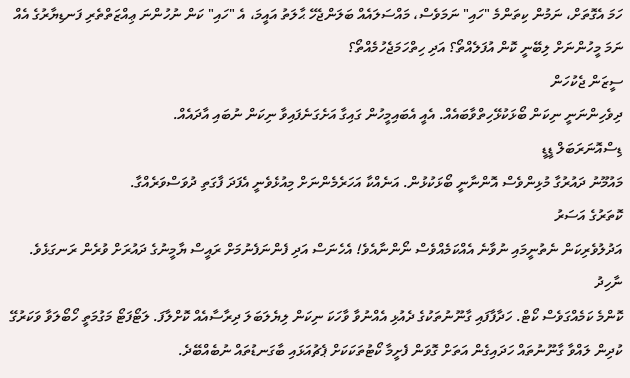ހަމަ އެގޮތަށް، ނަމުން ކިތަންމެ "ހައި" ނަމަވެސް، މައްސަލައެއް ބަލަންޖެހޭ ޙާލަތު އައީމަ، އެ "ހައި" ކަން ނުހުންނަ ޢިއްޒަތްތެރި ފަނޑިޔާރުގެ އެއް ނަމަ މީހުންނަށް ލިބޭނީ ކޮން އުފަލެއްތޯ؟ އަދި ހިތްހަމަޖެހުމެއްތޯ؟
ސީޒަން ޖެކުހަން
ދިވެހިންނަނީ ނިކަން ބޯޅަކުޅޭހިތްވާބައެއް. އެއީ އެބައިމީހުން ގައިގާ އަށެގަނެފައިވާ ނިކަން ނުބައި އާދައެއް.
ޑިސްއޮނަރަބަލް ޑީޑީ
މައުމޫނު ދައުރުގާ މުޅިންވެސް އޮންނާނީ ބޯޅަކުޅުން. އަނެއްކާ އަހަރެމެންނަށް މިއުޅެވެނީ އެފަދަ ފާގަތި ދުވަސްވަރެއްގާ.
ކޮތަރުގެ އަސަރު
އަދުލުވެރިކަން ނެތުނީމައި ނުވާނެ އެއްކަމެއްވެސް ނޯންނާއެވެ! އެހެނަސް އަދި ފެންނަފެނުމަށް ރައީސް ޔާމީނުގެ ދައުރަށް ވުރެން ރަނގަޅެވެ.
ނާހިދު
ކޮންމެ ކަމެއްގަވެސް ކޯޓް. ހަދާފާފައި ގާނޫނުތަކުގެ ދެއުޅި އެއްނުވާ ވާހަކަ ނިކަން ލިޔެލަބަލަ ދިރާސާއެއް ކޮށްލާފަ. ލަޓޯފަޓޯ މަގުމަތީ ހޯބޯލަވާ ވަކަރުގޭ ކުދިން ލައްވާ ގާނޫނުތައް ހަދައިގެން އަތަށް ގޮވަން ފެށީމާ ކޯޓުތަކަކަށް ޕެޗުއަޅައި ބާގަނޑުތައް ނުބެއްބޭދެ.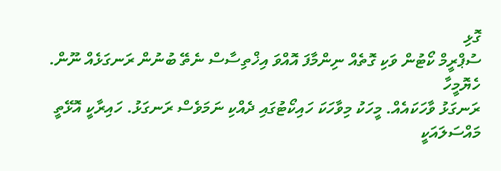ގޮޅި
ސުޕްރީމް ކޯޓުން ވަކި ގޮތެއް ނިންމާފަ އޮއްވަ އިޚްތިސާސް ނެތޭ ބުނުން ރަނގަޅެއް ނޫން.
ހެޔޮމީހާ
ރަނގަޅު ވާހަކައެއް. މީހަކު މިވާހަކަ ހައިކޯޓުގައި ދެއްކި ނަމަވެސް ރަނގަޅު. ހައިރާކީ އޮޅޭތީ މައްސަލައަކީ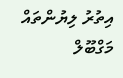އިތުރު ލިޔުންތައް
މަގްބޫލް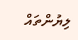ލިޔުންތައް